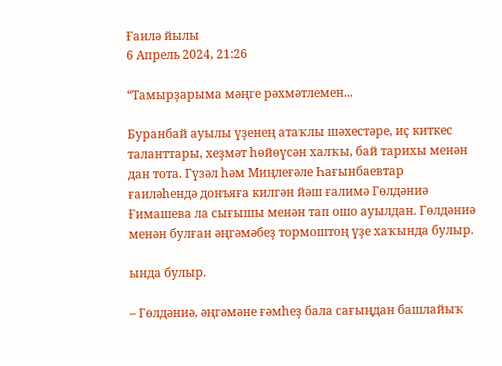Ғаилә йылы
6 Апрель 2024, 21:26

“Тамырҙарыма мәңге рәхмәтлемен...

Буранбай ауылы үҙенең атаҡлы шәхестәре, иҫ киткес таланттары, хеҙмәт һөйөүсән халҡы, бай тарихы менән дан тота. Гүзәл һәм Миңлеғәле Һағынбаевтар ғаиләһендә донъяға килгән йәш ғалимә Гөлдәниә Ғимашева ла сығышы менән тап ошо ауылдан. Гөлдәниә менән булған әңгәмәбеҙ тормоштоң үҙе хаҡында булыр.

ында булыр.

– Гөлдәниә, әңгәмәне ғәмһеҙ бала сағыңдан башлайыҡ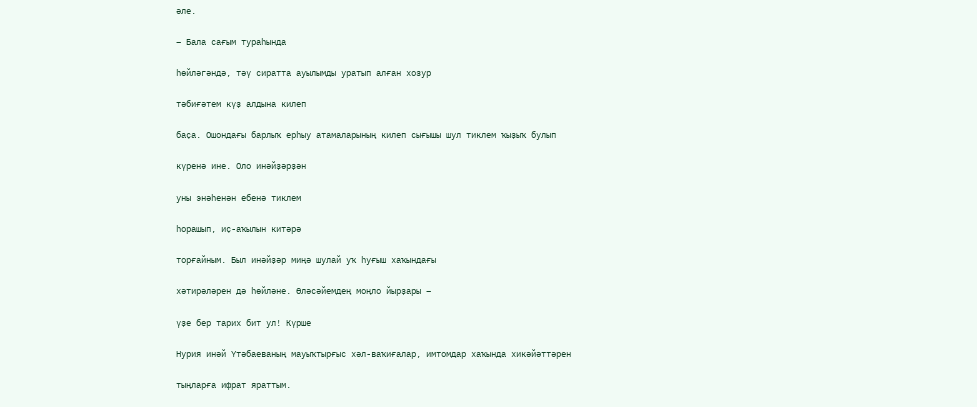әле.

– Бала сағым тураһында

һөйләгәндә, тәү сиратта ауылымды уратып алған хозур

тәбиғәтем күҙ алдына килеп

баҫа. Ошондағы барлыҡ ерһыу атамаларының килеп сығышы шул тиклем ҡыҙыҡ булып

күренә ине. Оло инәйҙәрҙән

уны энәһенән ебенә тиклем

һорашып, иҫ-аҡылын китәрә

торғайным. Был инәйҙәр миңә шулай уҡ һуғыш хаҡындағы

хәтирәләрен дә һөйләне. Өләсәйемдең моңло йырҙары –

үҙе бер тарих бит ул! Күрше

Нурия инәй Үтәбаеваның мауыҡтырғыс хәл-ваҡиғалар, имтомдар хаҡында хикәйәттәрен

тыңларға ифрат яраттым.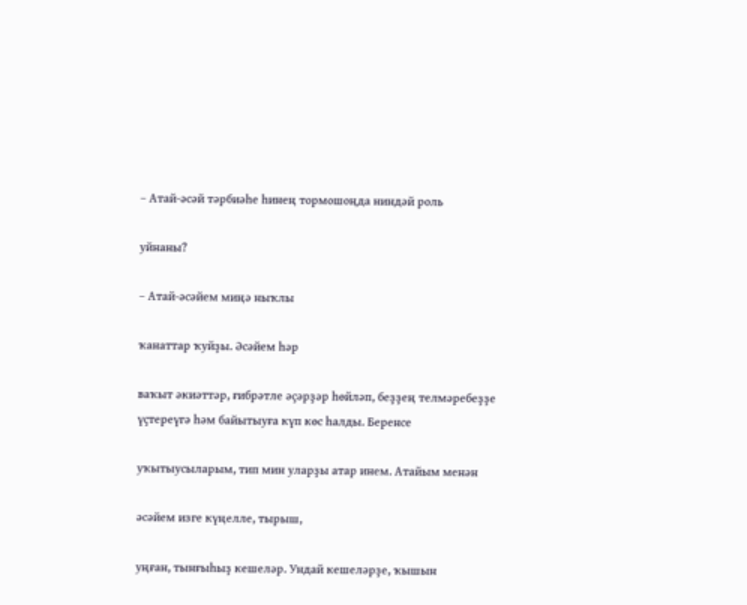– Атай-әсәй тәрбиәһе һинең тормошоңда ниндәй роль

уйнаны?

– Атай-әсәйем миңә ныҡлы

ҡанаттар ҡуйҙы. Әсәйем һәр

ваҡыт әкиәттәр, ғибрәтле әҫәрҙәр һөйләп, беҙҙең телмәребеҙҙе үҫтереүгә һәм байытыуға күп көс һалды. Беренсе

уҡытыусыларым, тип мин уларҙы атар инем. Атайым менән

әсәйем изге күңелле, тырыш,

уңған, тынғыһыҙ кешеләр. Ундай кешеләрҙе, ҡышын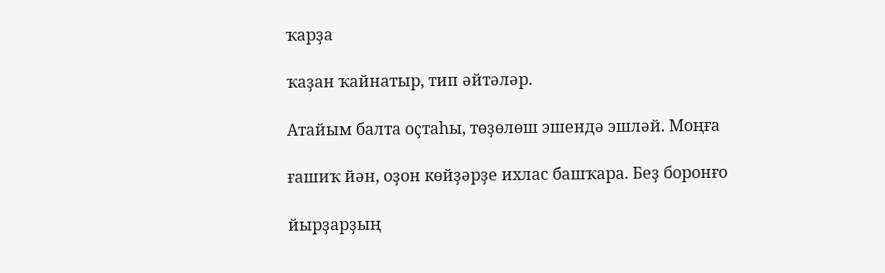ҡарҙа

ҡаҙан ҡайнатыр, тип әйтәләр.

Атайым балта оҫтаһы, төҙөлөш эшендә эшләй. Моңға

ғашиҡ йән, оҙон көйҙәрҙе ихлас башҡара. Беҙ боронғо

йырҙарҙың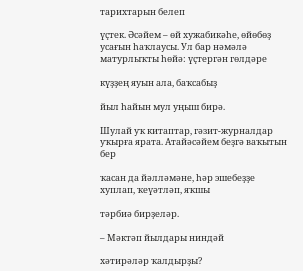тарихтарын белеп

үҫтек. Әсәйем – өй хужабикәһе, өйөбөҙ усағын һаҡлаусы. Ул бар нәмәлә матурлыҡты һөйә: үҫтергән гөлдәре

күҙҙең яуын ала, баҡсабыҙ

йыл һайын мул уңыш бирә.

Шулай уҡ китаптар, гәзит-журналдар уҡырға ярата. Атайәсәйем беҙгә ваҡытын бер

ҡасан да йәлләмәне, һәр эшебеҙҙе хуплап, ҡеүәтләп, яҡшы

тәрбиә бирҙеләр.

– Мәктәп йылдары ниндәй

хәтирәләр ҡалдырҙы?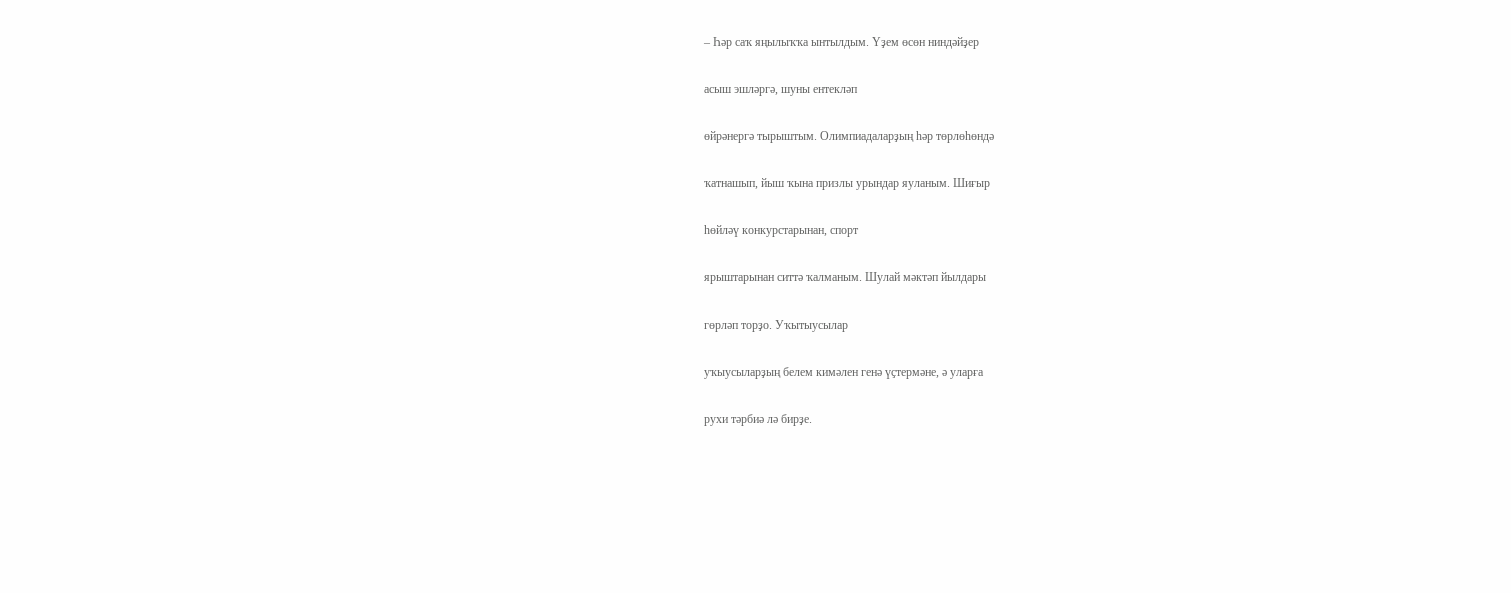– Һәр саҡ яңылыҡҡа ынтылдым. Үҙем өсөн ниндәйҙер

асыш эшләргә, шуны ентекләп

өйрәнергә тырыштым. Олимпиадаларҙың һәр төрлөһөндә

ҡатнашып, йыш ҡына призлы урындар яуланым. Шиғыр

һөйләү конкурстарынан, спорт

ярыштарынан ситтә ҡалманым. Шулай мәктәп йылдары

гөрләп торҙо. Уҡытыусылар

уҡыусыларҙың белем кимәлен генә үҫтермәне, ә уларға

рухи тәрбиә лә бирҙе.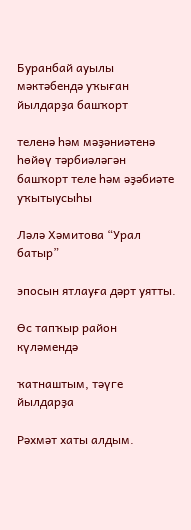Буранбай ауылы мәктәбендә уҡыған йылдарҙа башҡорт

теленә һәм мәҙәниәтенә һөйөү тәрбиәләгән башҡорт теле һәм әҙәбиәте уҡытыусыһы

Ләлә Хәмитова “Урал батыр”

эпосын ятлауға дәрт уятты.

Өс тапҡыр район күләмендә

ҡатнаштым, тәүге йылдарҙа

Рәхмәт хаты алдым.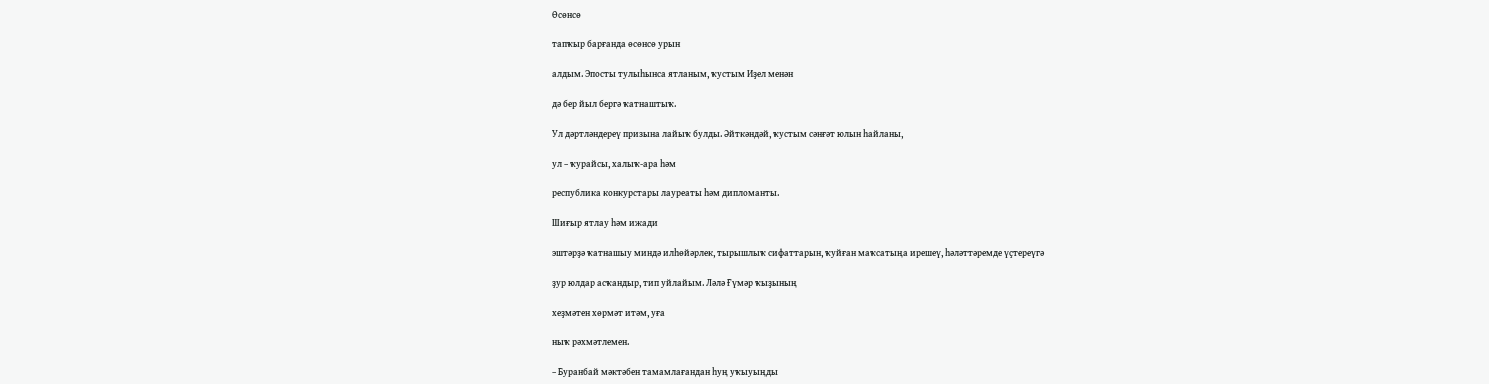Өсөнсө

тапҡыр барғанда өсөнсө урын

алдым. Эпосты тулыһынса ятланым, ҡустым Иҙел менән

дә бер йыл бергә ҡатнаштыҡ.

Ул дәртләндереү призына лайыҡ булды. Әйткәндәй, ҡустым сәнғәт юлын һайланы,

ул – ҡурайсы, халыҡ-ара һәм

республика конкурстары лауреаты һәм дипломанты.

Шиғыр ятлау һәм ижади

эштәрҙә ҡатнашыу миндә илһөйәрлек, тырышлыҡ сифаттарын, ҡуйған маҡсатыңа ирешеү, һәләттәремде үҫтереүгә

ҙур юлдар асҡандыр, тип уйлайым. Ләлә Ғүмәр ҡыҙының

хеҙмәтен хөрмәт итәм, уға

ныҡ рәхмәтлемен.

– Буранбай мәктәбен тамамлағандан һуң уҡыуыңды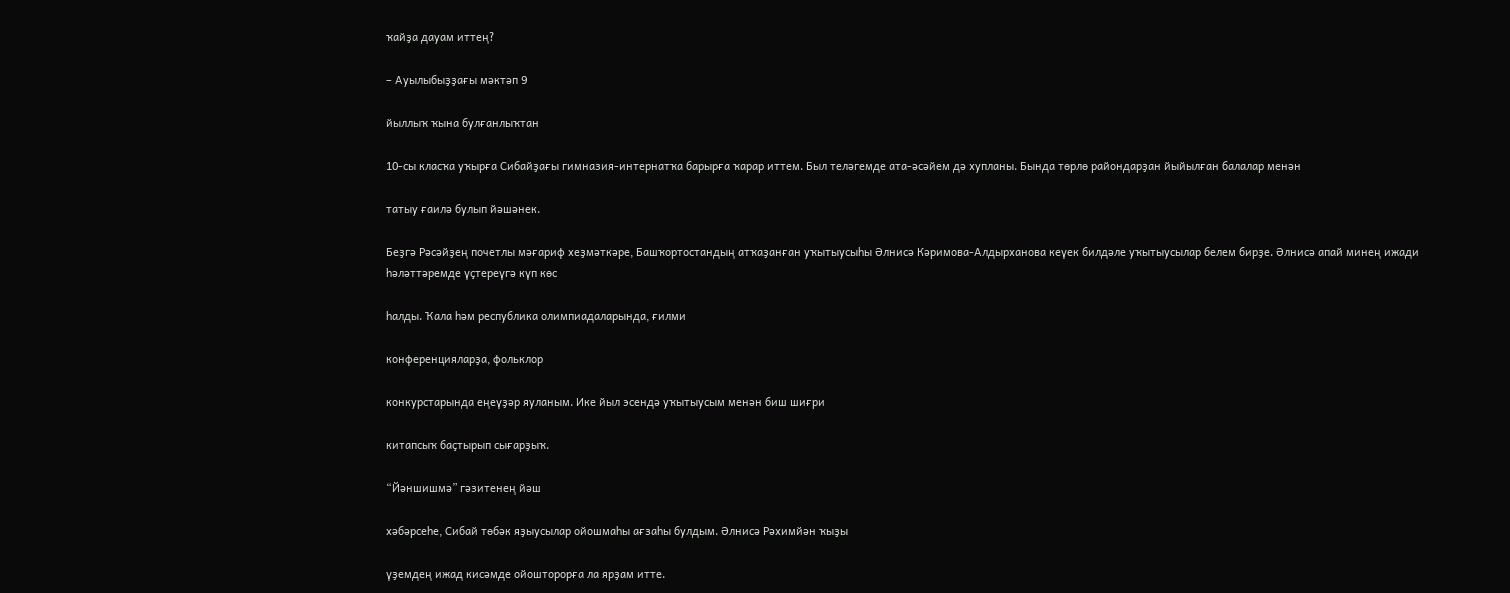ҡайҙа дауам иттең?

– Ауылыбыҙҙағы мәктәп 9

йыллыҡ ҡына булғанлыҡтан

10-сы класҡа уҡырға Сибайҙағы гимназия-интернатҡа барырға ҡарар иттем. Был теләгемде ата-әсәйем дә хупланы. Бында төрлө райондарҙан йыйылған балалар менән

татыу ғаилә булып йәшәнек.

Беҙгә Рәсәйҙең почетлы мәғариф хеҙмәткәре, Башҡортостандың атҡаҙанған уҡытыусыһы Әлнисә Кәримова-Алдырханова кеүек билдәле уҡытыусылар белем бирҙе. Әлнисә апай минең ижади һәләттәремде үҫтереүгә күп көс

һалды. Ҡала һәм республика олимпиадаларында, ғилми

конференцияларҙа, фольклор

конкурстарында еңеүҙәр яуланым. Ике йыл эсендә уҡытыусым менән биш шиғри

китапсыҡ баҫтырып сығарҙыҡ.

“Йәншишмә” гәзитенең йәш

хәбәрсеһе, Сибай төбәк яҙыусылар ойошмаһы ағзаһы булдым. Әлнисә Рәхимйән ҡыҙы

үҙемдең ижад кисәмде ойошторорға ла ярҙам итте.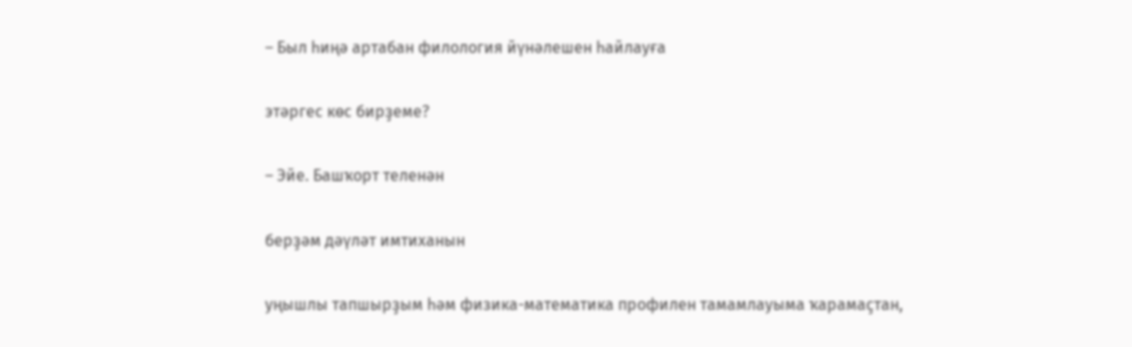– Был һиңә артабан филология йүнәлешен һайлауға

этәргес көс бирҙеме?

– Эйе. Башҡорт теленән

берҙәм дәүләт имтиханын

уңышлы тапшырҙым һәм физика-математика профилен тамамлауыма ҡарамаҫтан,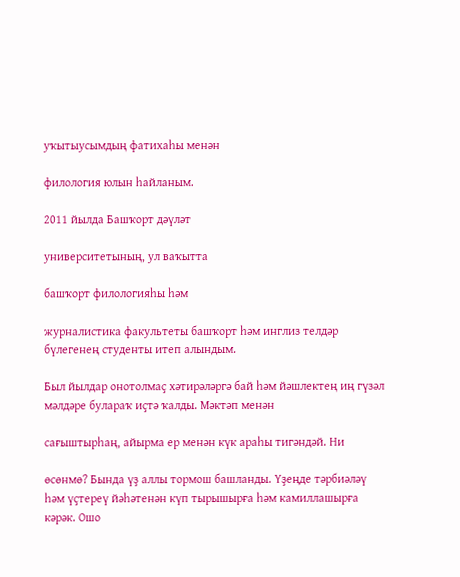уҡытыусымдың фатихаһы менән

филология юлын һайланым.

2011 йылда Башҡорт дәүләт

университетының, ул ваҡытта

башҡорт филологияһы һәм

журналистика факультеты башҡорт һәм инглиз телдәр бүлегенең студенты итеп алындым.

Был йылдар онотолмаҫ хәтирәләргә бай һәм йәшлектең иң гүзәл мәлдәре булараҡ иҫтә ҡалды. Мәктәп менән

сағыштырһаң, айырма ер менән күк араһы тигәндәй. Ни

өсөнмө? Бында үҙ аллы тормош башланды. Үҙеңде тәрбиәләү һәм үҫтереү йәһәтенән күп тырышырға һәм камиллашырға кәрәк. Ошо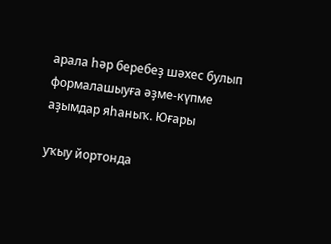арала һәр беребеҙ шәхес булып формалашыуға әҙме-күпме аҙымдар яһаныҡ. Юғары

уҡыу йортонда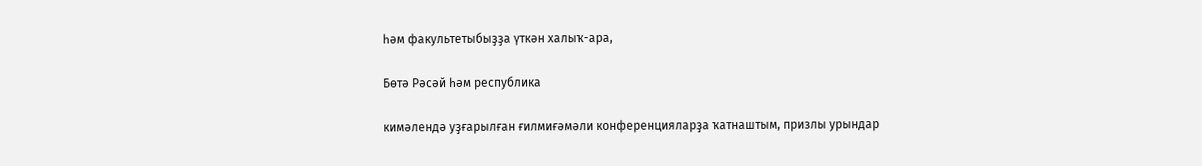һәм факультетыбыҙҙа үткән халыҡ-ара,

Бөтә Рәсәй һәм республика

кимәлендә уҙғарылған ғилмиғәмәли конференцияларҙа ҡатнаштым, призлы урындар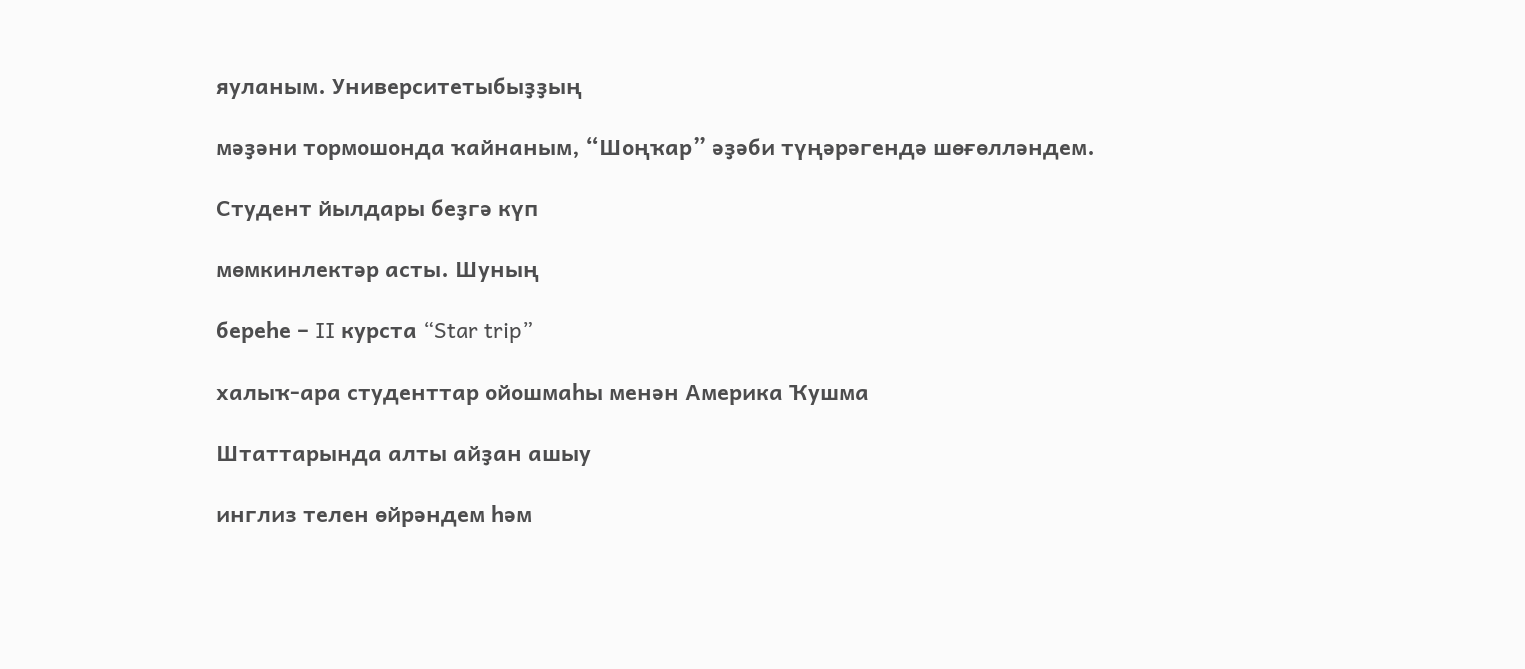яуланым. Университетыбыҙҙың

мәҙәни тормошонда ҡайнаным, “Шоңҡар” әҙәби түңәрәгендә шөғөлләндем.

Студент йылдары беҙгә күп

мөмкинлектәр асты. Шуның

береһе – II курста “Star trip”

халыҡ-ара студенттар ойошмаһы менән Америка Ҡушма

Штаттарында алты айҙан ашыу

инглиз телен өйрәндем һәм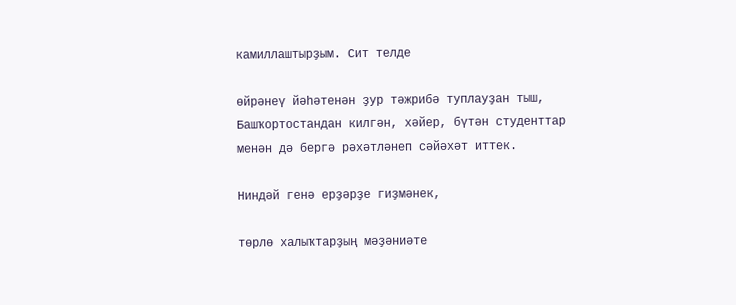камиллаштырҙым. Сит телде

өйрәнеү йәһәтенән ҙур тәжрибә туплауҙан тыш, Башҡортостандан килгән, хәйер, бүтән студенттар менән дә бергә рәхәтләнеп сәйәхәт иттек.

Ниндәй генә ерҙәрҙе гиҙмәнек,

төрлө халыҡтарҙың мәҙәниәте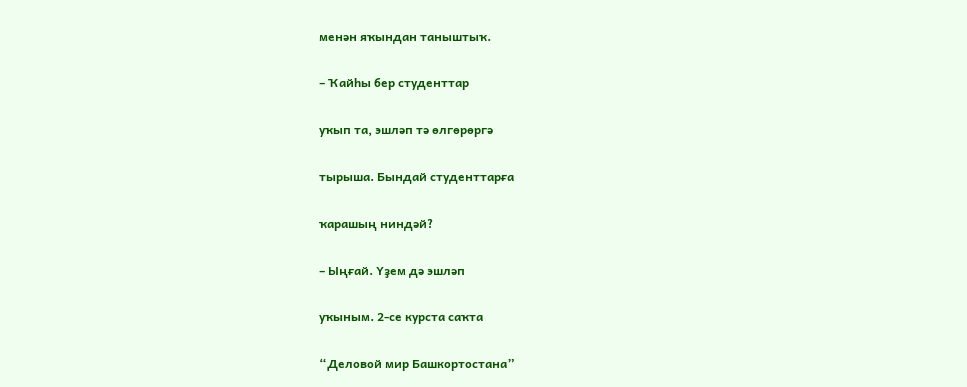менән яҡындан таныштыҡ.

– Ҡайһы бер студенттар

уҡып та, эшләп тә өлгөрөргә

тырыша. Бындай студенттарға

ҡарашың ниндәй?

– Ыңғай. Үҙем дә эшләп

уҡыным. 2-се курста саҡта

“Деловой мир Башкортостана”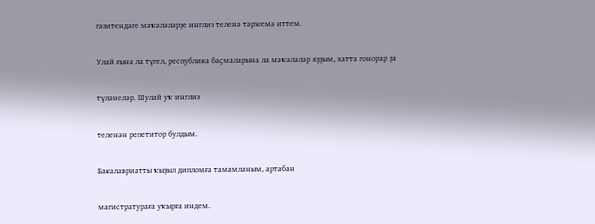гәзитендәге мәҡәләләрҙе инглиз теленә тәржемә иттем.

Улай ғына ла түгел, республика баҫмаларына ла мәҡәләләр яҙҙым, хатта гонорар ҙа

түләнеләр. Шулай уҡ инглиз

теленән репетитор булдым.

Бакалавриатты ҡыҙыл дипломға тамамланым, артабан

магистратураға уҡырға индем.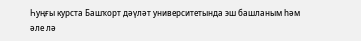Һуңғы курста Башҡорт дәүләт университетында эш башланым һәм әле лә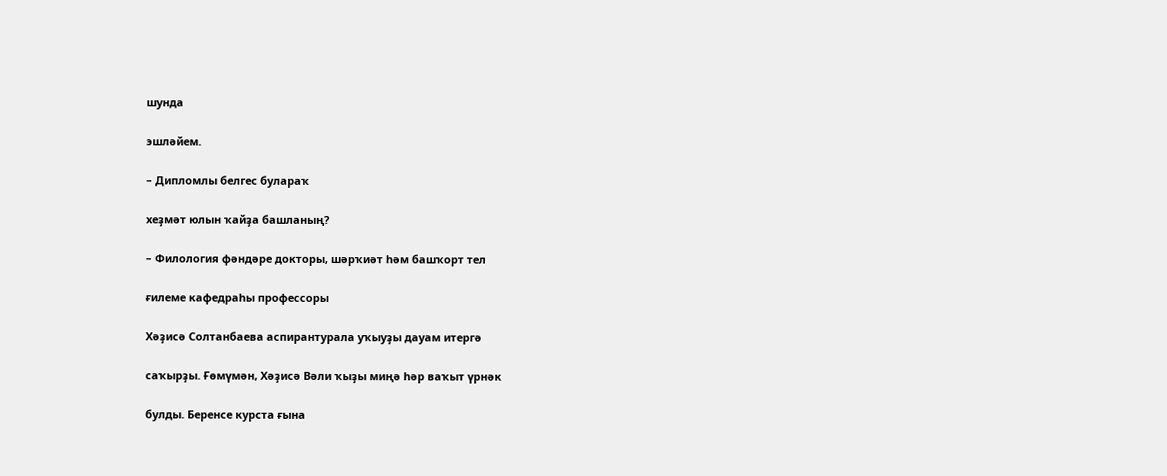шунда

эшләйем.

– Дипломлы белгес булараҡ

хеҙмәт юлын ҡайҙа башланың?

– Филология фәндәре докторы, шәрҡиәт һәм башҡорт тел

ғилеме кафедраһы профессоры

Хәҙисә Солтанбаева аспирантурала уҡыуҙы дауам итергә

саҡырҙы. Ғөмүмән, Хәҙисә Вәли ҡыҙы миңә һәр ваҡыт үрнәк

булды. Беренсе курста ғына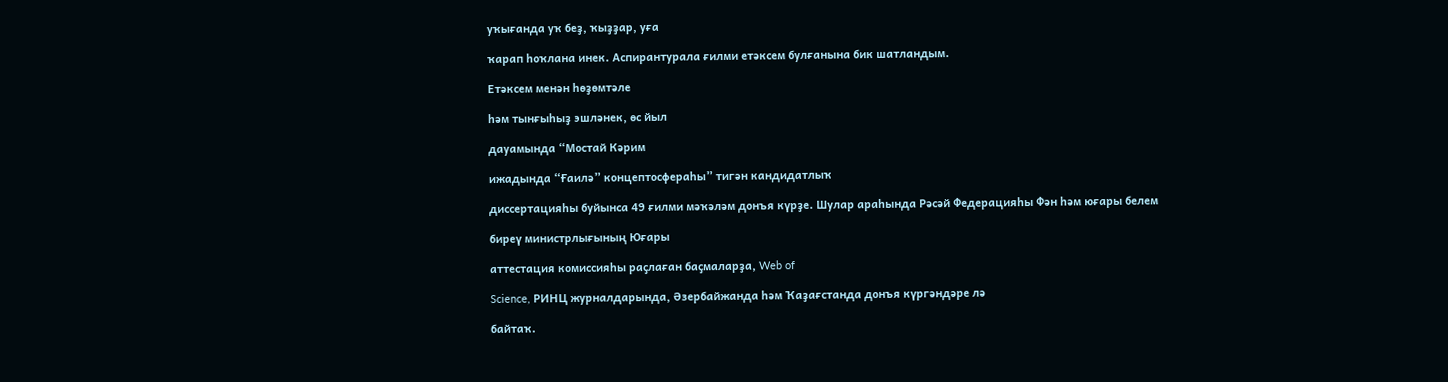уҡығанда уҡ беҙ, ҡыҙҙар, уға

ҡарап һоҡлана инек. Аспирантурала ғилми етәксем булғанына бик шатландым.

Етәксем менән һөҙөмтәле

һәм тынғыһыҙ эшләнек, өс йыл

дауамында “Мостай Кәрим

ижадында “Ғаилә” концептосфераһы” тигән кандидатлыҡ

диссертацияһы буйынса 49 ғилми мәҡәләм донъя күрҙе. Шулар араһында Рәсәй Федерацияһы Фән һәм юғары белем

биреү министрлығының Юғары

аттестация комиссияһы раҫлаған баҫмаларҙа, Web of

Science, РИНЦ журналдарында, Әзербайжанда һәм Ҡаҙағстанда донъя күргәндәре лә

байтаҡ.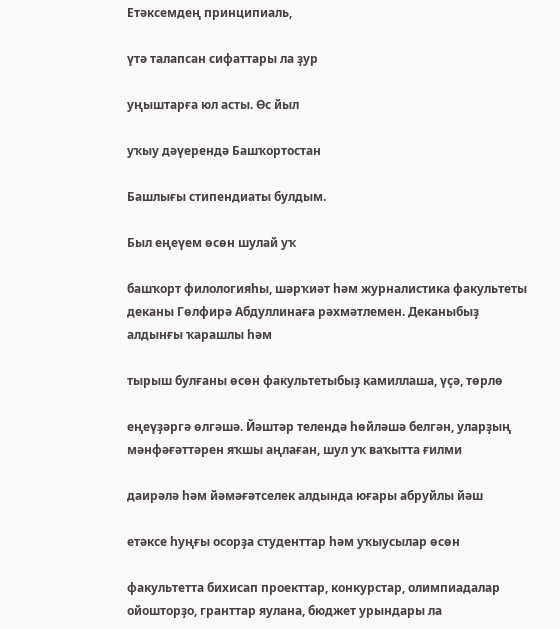Етәксемдең принципиаль,

үтә талапсан сифаттары ла ҙур

уңыштарға юл асты. Өс йыл

уҡыу дәүерендә Башҡортостан

Башлығы стипендиаты булдым.

Был еңеүем өсөн шулай уҡ

башҡорт филологияһы, шәрҡиәт һәм журналистика факультеты деканы Гөлфирә Абдуллинаға рәхмәтлемен. Деканыбыҙ алдынғы ҡарашлы һәм

тырыш булғаны өсөн факультетыбыҙ камиллаша, үҫә, төрлө

еңеүҙәргә өлгәшә. Йәштәр телендә һөйләшә белгән, уларҙың мәнфәғәттәрен яҡшы аңлаған, шул уҡ ваҡытта ғилми

даирәлә һәм йәмәғәтселек алдында юғары абруйлы йәш

етәксе һуңғы осорҙа студенттар һәм уҡыусылар өсөн

факультетта бихисап проекттар, конкурстар, олимпиадалар ойошторҙо, гранттар яулана, бюджет урындары ла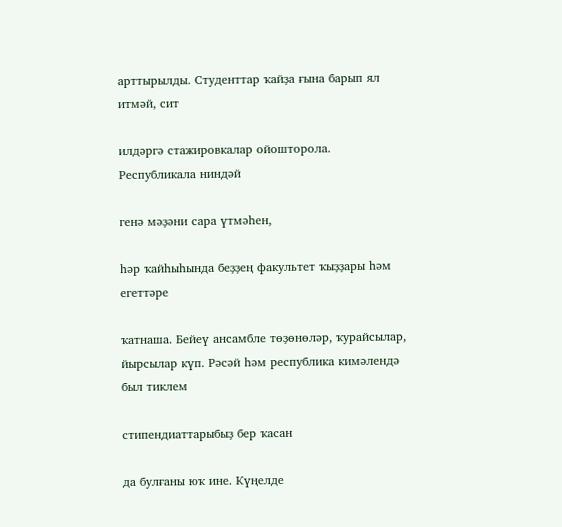арттырылды. Студенттар ҡайҙа ғына барып ял итмәй, сит

илдәргә стажировкалар ойошторола. Республикала ниндәй

генә мәҙәни сара үтмәһен,

һәр ҡайһыһында беҙҙең факультет ҡыҙҙары һәм егеттәре

ҡатнаша. Бейеү ансамбле төҙөнөләр, ҡурайсылар, йырсылар күп. Рәсәй һәм республика кимәлендә был тиклем

стипендиаттарыбыҙ бер ҡасан

да булғаны юҡ ине. Күңелде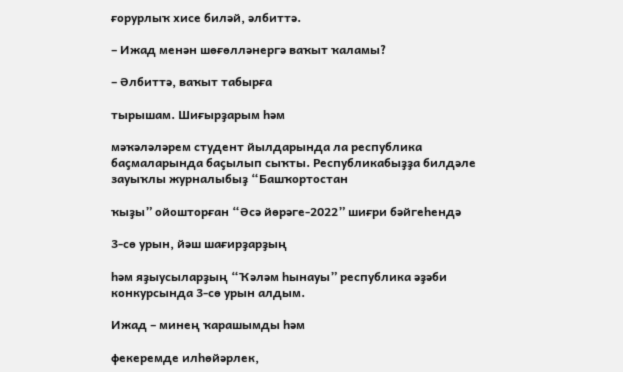ғорурлыҡ хисе биләй, әлбиттә.

– Ижад менән шөғөлләнергә ваҡыт ҡаламы?

– Әлбиттә, ваҡыт табырға

тырышам. Шиғырҙарым һәм

мәҡәләләрем студент йылдарында ла республика баҫмаларында баҫылып сыҡты. Республикабыҙҙа билдәле зауыҡлы журналыбыҙ “Башҡортостан

ҡыҙы” ойошторған “Әсә йөрәге-2022” шиғри бәйгеһендә

3-сө урын, йәш шағирҙарҙың

һәм яҙыусыларҙың “Ҡәләм һынауы” республика әҙәби конкурсында 3-сө урын алдым.

Ижад – минең ҡарашымды һәм

фекеремде илһөйәрлек,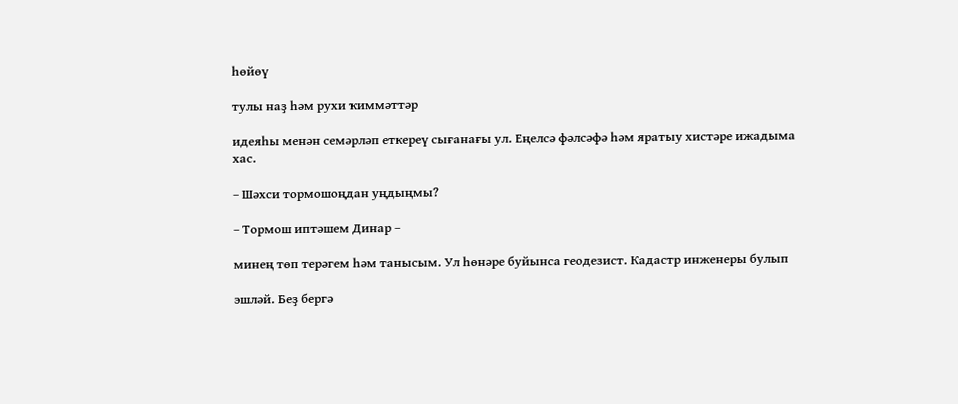һөйөү

тулы наҙ һәм рухи ҡиммәттәр

идеяһы менән семәрләп еткереү сығанағы ул. Еңелсә фәлсәфә һәм яратыу хистәре ижадыма хас.

– Шәхси тормошоңдан уңдыңмы?

– Тормош иптәшем Динар –

минең төп терәгем һәм танысым. Ул һөнәре буйынса геодезист. Кадастр инженеры булып

эшләй. Беҙ бергә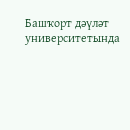Башҡорт дәүләт университетында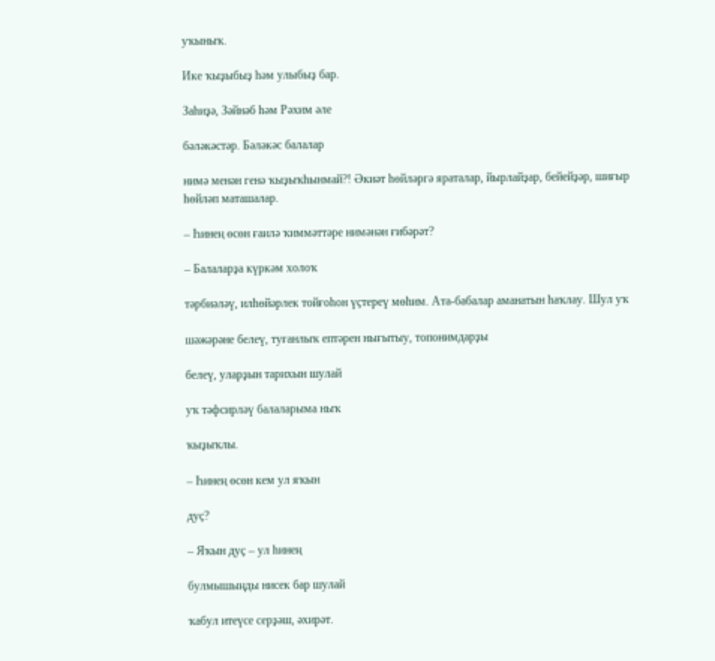уҡыныҡ.

Ике ҡыҙыбыҙ һәм улыбыҙ бар.

Заһиҙә, Зәйнәб һәм Рәхим әле

бәләкәстәр. Бәләкәс балалар

нимә менән генә ҡыҙыҡһынмай?! Әкиәт һөйләргә яраталар, йырлайҙар, бейейҙәр, шиғыр һөйләп маташалар.

– Һинең өсөн ғаилә ҡиммәттәре нимәнән ғибәрәт?

– Балаларҙа күркәм холоҡ

тәрбиәләү, илһөйәрлек тойғоһон үҫтереү мөһим. Ата-бабалар аманатын һаҡлау. Шул уҡ

шәжәрәне белеү, туғанлыҡ ептәрен нығытыу, топонимдарҙы

белеү, уларҙын тарихын шулай

уҡ тәфсирләү балаларыма ныҡ

ҡыҙыҡлы.

– Һинең өсөн кем ул яҡын

дуҫ?

– Яҡын дуҫ – ул һинең

булмышыңды нисек бар шулай

ҡабул итеүсе серҙәш, әхирәт.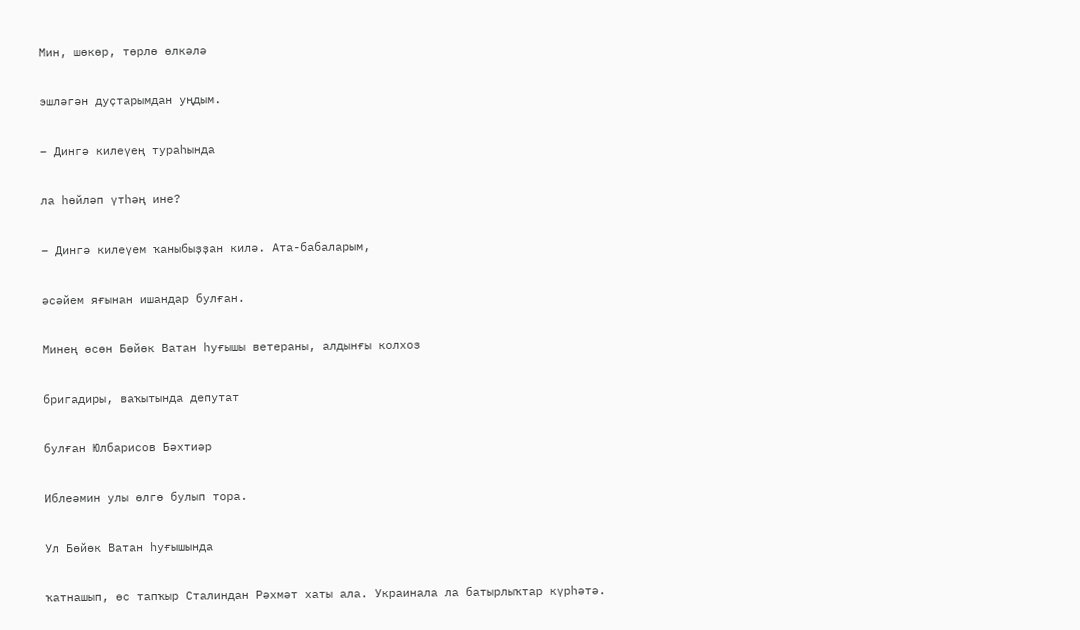Мин, шөкөр, төрлө өлкәлә

эшләгән дуҫтарымдан уңдым.

– Дингә килеүең тураһында

ла һөйләп үтһәң ине?

– Дингә килеүем ҡаныбыҙҙан килә. Ата-бабаларым,

әсәйем яғынан ишандар булған.

Минең өсөн Бөйөк Ватан һуғышы ветераны, алдынғы колхоз

бригадиры, ваҡытында депутат

булған Юлбарисов Бәхтиәр

Иблеәмин улы өлгө булып тора.

Ул Бөйөк Ватан һуғышында

ҡатнашып, өс тапҡыр Сталиндан Рәхмәт хаты ала. Украинала ла батырлыҡтар күрһәтә.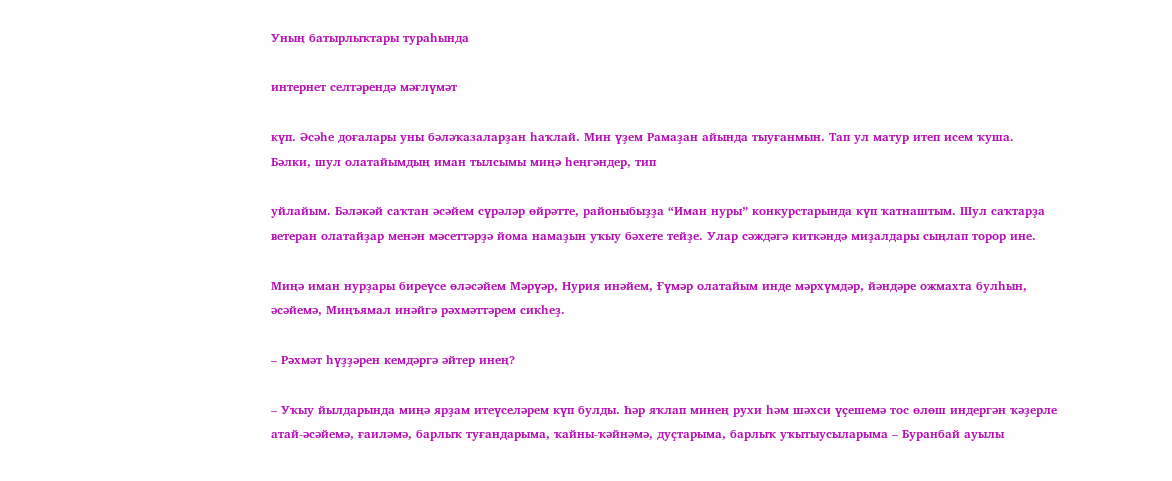Уның батырлыҡтары тураһында

интернет селтәрендә мәғлүмәт

күп. Әсәһе доғалары уны бәләҡазаларҙан һаҡлай. Мин үҙем Рамаҙан айында тыуғанмын. Тап ул матур итеп исем ҡуша. Бәлки, шул олатайымдың иман тылсымы миңә һеңгәндер, тип

уйлайым. Бәләкәй саҡтан әсәйем сүрәләр өйрәтте, районыбыҙҙа “Иман нуры” конкурстарында күп ҡатнаштым. Шул саҡтарҙа ветеран олатайҙар менән мәсеттәрҙә йома намаҙын уҡыу бәхете тейҙе. Улар сәждәгә киткәндә миҙалдары сыңлап торор ине.

Миңә иман нурҙары биреүсе өләсәйем Мәрүәр, Нурия инәйем, Ғүмәр олатайым инде мәрхүмдәр, йәндәре ожмахта булһын, әсәйемә, Миңъямал инәйгә рәхмәттәрем сикһеҙ.

– Рәхмәт һүҙҙәрен кемдәргә әйтер инең?

– Уҡыу йылдарында миңә ярҙам итеүселәрем күп булды. Һәр яҡлап минең рухи һәм шәхси үҫешемә тос өлөш индергән ҡәҙерле атай-әсәйемә, ғаиләмә, барлыҡ туғандарыма, ҡайны-ҡәйнәмә, дуҫтарыма, барлыҡ уҡытыусыларыма – Буранбай ауылы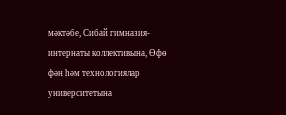мәктәбе, Сибай гимназия-интернаты коллективына, Өфө фән һәм технологиялар университетына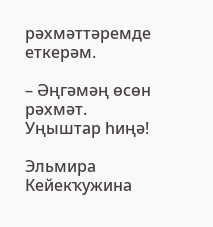рәхмәттәремде еткерәм.

– Әңгәмәң өсөн рәхмәт. Уңыштар һиңә!

Эльмира Кейекҡужина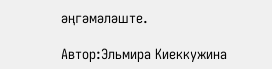әңгәмәләште.

Автор:Эльмира Киеккужина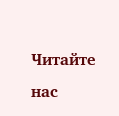Читайте нас